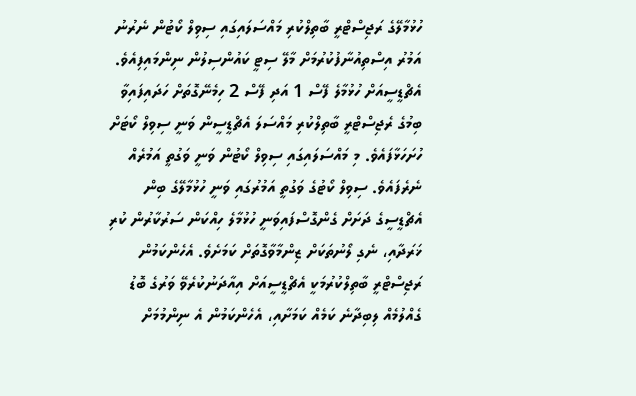ހުޅުމާލޭގެ ރަޖިސްޓްރީ ބާތިލްކުރި މައްސަލައިގައި ސިވިލް ކޯޓުން ނެރުނު އަމުރު އިސްތިއުނާފުކުރުމަށް މާލޭ ސިޓީ ކައުންސިލުން ނިންމައިފިއެވެ.
އެޗްޑީސީއަށް ހުޅުމާލެ ފޭސް 1 އަދި ފޭސް 2 ހިމެނޭގޮތަށް ހަދައިފައިވާ ބިމުގެ ރެޖިސްޓްރީ ބާތިލްކުރި މައްސަލަ އެޗްޑީސީން ވަނީ ސިވިލް ކޯޓަށް ހުށަހަޅާފައެވެ. މި މައްސަލައިގައި ސިވިލް ކޯޓުން ވަނީ ވަގުތީ އަމުރެއް ނެރެފައެވެ. ސިވިލް ކޯޓުގެ ވަގުތީ އަމުރުގައި ވަނީ ހުޅުމާލޭގެ ބިން އެޗްޑީސީގެ ދަށަށް ގެންގޮސްފައިވަނީ ހުޅުމާލެ ހިއްކަން ސަރުކާރުން ކުރި ޚަރަދާއި، ނެގި ލޯނުތަކަށް ޒިންމާވާގޮތަށް ކަމަށެވެ. އެހެންކަމުން ރަޖިސްޓްރީ ބާތިލްކުރުމަކީ އެޗްޑީސީއަށް އިއާދަނުކުރެވޭ ވަރުގެ ބޮޑު ގެއްލުމެއް ލިބިދާނެ ކަމެއް ކަމަށާއި، އެހެންކަމުން އެ ނިންމުމަށް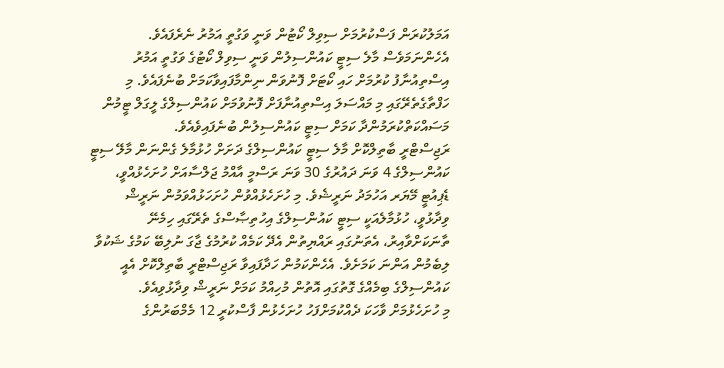އަމަލުކުރަން ފަސްކުރުމަށް ސިވިލް ކޯޓުން ވަނީ ވަގުތީ އަމުރު ނެރެފައެވެ.
އެހެންނަމަވެސް މާލެ ސިޓީ ކައުންސިލުން ވަނީ ސިވިލް ކޯޓުގެ ވަގުތީ އަމުރު އިސްތިއުނާފު ކުރުމަށް ހައި ކޯޓަށް ފޮނުވަން ނިންމާފައިވާކަމަށް ބުނެފައެވެ. މި ހަފްތާގެތެރޭގައި މި މައްސަލަ އިސްތިއުނާފަށް ފޮނުވުމަށް ކައުންސިލްގެ ލީގަލް ޓީމުން މަސައްކަތްކުރަމުންދާ ކަމަށް ސިޓީ ކައުންސިލުން ބުނެފައިވެއެވެ.
ރަޖިސްޓްރީ ބާތިލްކޮށް މާލެ ސިޓީ ކައުންސިލްގެ ދަށަށް ހުޅުމާލެ ގެންނަން މާލޭ ސިޓީ ކައުންސިލްގެ 4 ވަނަ ދައުރުގެ 30 ވަނަ ރަސްމީ އާއްމު ޖަލްސާއަށް ހުށަހެޅުއްވީ، ޑެޕިއުޓީ މޭޔަރ އަހުމަދު ނަރީޝެވެ. މި ހުށަހެޅުއްވުން ހުށަހަޅުއްވަމުން ނަރީޝް ވިދާޅުވީ، ހުޅުމާލެއަކީ ސިޓީ ކައުންސިލްގެ އިހުތިޞާސްގެ ތެރޭގައި ހިމެނޭ ތާނަކަށްވާއިރު، އެތަނުގައި ރައްޔިތުން އެދޭ ކަމެއް ކުރުމުގެ ޖާގަ ނުލިބޭ ކަމުގެ ޝަކުވާ ލިބެމުން އަންނަ ކަމަށެވެ. އެހެންކަމުން ހަދާފައިވާ ރަޖިސްޓްރީ ބާތިލްކޮށް އެއީ ކައުންސިލްގެ ބިމެއްގެ ގޮތުގައި އޮތުން މުހިއްމު ކަމަށް ނަރީޝް ވިދާޅުވިއެވެ.
މި ހުށަހެޅުމަށް ވާހަކަ ދެއްކުމަށްފަހު ހުށަހެޅުން ފާސްކުރީ 12 މެމްބަރުންގެ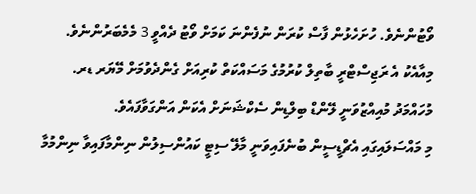ވޯޓުންނެވެ. ހުށަހެޅުން ފާސް ކުރަން ނުފެންނަ ކަމަށް ވޯޓު ދެއްވީ 3 މެމެބަރުންނެވެ. މިއާއެކު އެ ރަޖިސްޓްރީ ބާތިލް ކުރުމުގެ މަސައްކަތް ކުރިއަށް ގެންދެވުމަށް މޭޔަރ ޑރ. މުހައްމަދު މުއިއްޒުވަނީ ލޭންޑް ބިލްޑިން ސެކްޝަނަށް އެކަން އަންގަވާފައެވެ.
މި މައްސަލައިގައި އެޗްޑީސީން ބުނެފައިވަނީ މާލޭ ސިޓީ ކައުންސިލުން ނިންމާފައިވާ ނިންމުމާ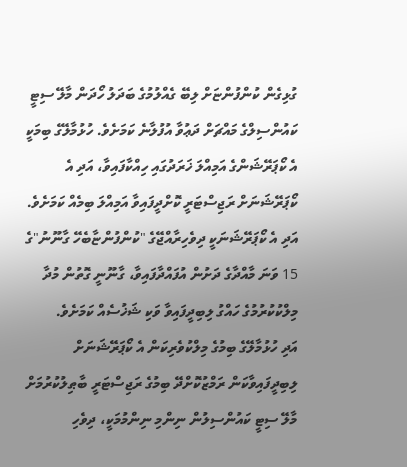ގުޅިގެން ކުންފުންޏަށް ލިބޭ ގެއްލުމުގެ ބަދަލު ހޯދަން މާލޭ ސިޓީ ކައުންސިލްގެ މައްޗަށް ދަޢުވާ އުފުލާނެ ކަމަށެވެ. ހުޅުމާލޭގެ ބިމަކީ އެ ކޯޕަރޭޝަންގެ އަމިއްލަ ޚަރަދުގައި ހިއްކާފައިވާ، އަދި އެ ކޯޕަރޭޝަނަށް ރަޖިސްޓަރީ ކޮށްދީފައިވާ އަމިއްލަ ބިމެއް ކަމަށެވެ. އަދި އެ ކޯޕަރޭޝަނަކީ ދިވެހިރާއްޖޭގެ "ކުންފުންޏާބެހޭ ގާނޫނު"ގެ 15 ވަނަ މާއްދާގެ ދަށުން އުފައްދާފައިވާ، ގާނޫނީ ގޮތުން މުދާ މިލްކުކުރުމުގެ ހައްގު ލިބިދީފައިވާ ވަކި ޝަޚުސެއް ކަމަށެވެ.
އަދި ހުޅުމާލޭގެ ބިމުގެ މިލްކުވެރިކަން އެ ކޯޕަރޭޝަނަށް ލިބިދީފައިވާކަން ރަމްޒުކޮށްދޭ ބިމުގެ ރަޖިސްޓަރީ ބާޠިލުކުރުމަށް މާލޭ ސިޓީ ކައުންސިލުން ނިންމި ނިންމުމަކީ، ދިވެހި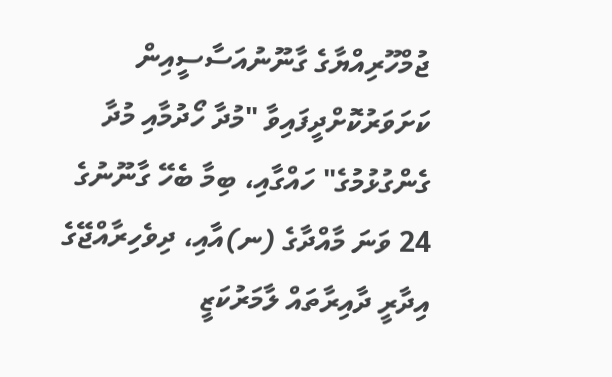ޖުމްހޫރިއްޔާގެ ގާނޫނުއަސާސީއިން ކަށަވަރުކޮށްދީފައިވާ "މުދާ ހޯދުމާއި މުދާ ގެންގުޅުމުގެ" ހައްގާއި، ބިމާ ބެހޭ ގާނޫނުގެ 24 ވަނަ މާއްދާގެ (ނ)އާއި، ދިވެހިރާއްޖޭގެ އިދާރީ ދާއިރާތައް ލާމަރުކަޒީ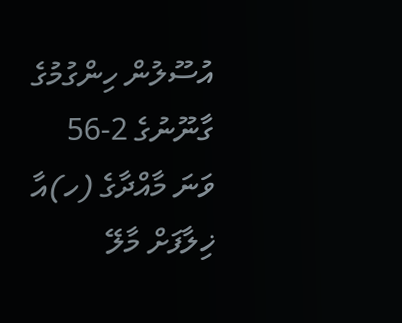އުސޫލުން ހިންގުމުގެ ގާނޫނުގެ 2-56 ވަނަ މާއްދާގެ (ހ)އާ ޚިލާފަށް މާލޭ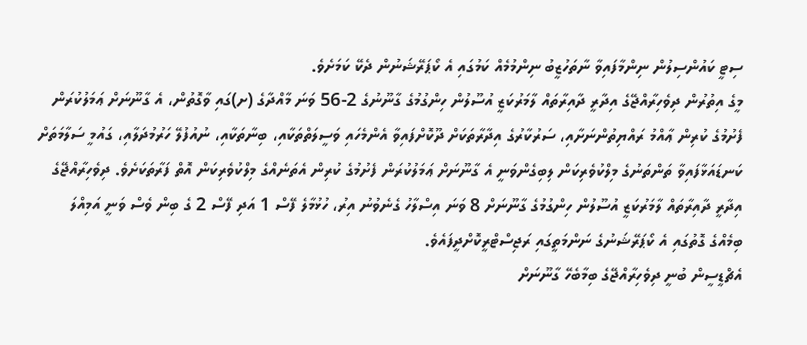ސިޓީ ކައުންސިލުން ނިންމާފައިވާ ނާތަހުޒީބު ނިންމުމެއް ކަމުގައި އެ ކޯޕަރޭޝަނުން ދެކޭ ކަމަށެވެ.
މީގެ އިތުރުން ދިވެހިރާއްޖޭގެ އިދާރީ ދާއިރާތައް ލާމަރުކަޒީ އުސޫލުން ހިންގުމުގެ ގާނޫނުގެ 2-56 ވަނަ މާއްދާގެ (ށ)ގައި ވާގޮތުން، އެ ގާނޫނަށް ޢަމަލުކުރަން ފެށުމުގެ ކުރިން ޢާއްމު ރައްޔިތުންނަށާއި، ސަރުކާރުގެ އިދާރާތަކަށް ދޫކޮށްފައިވާ އެންމެހައި ވަސީލަތްތަކާއި، ބިނާތަކާއި، ނުއުފުލޭ ހަރުމުދަލާއި، ގައުމީ ސަލާމަތަށް ކަނޑައަޅާފައިވާ ތަންތަނުގެ މިލްކުވެރިކަން ލިބިގެންވަނީ އެ ގާނޫނަށް ޢަމަލުކުރަން ފެށުމުގެ ކުރިން އެތަނެއްގެ މިލްކުވެރިކަން އޮތް ފަރާތަކަށެވެ. ދިވެހިރާއްޖޭގެ އިދާރީ ދާއިރާތައް ލާމަރުކަޒީ އުސޫލުން ހިންގުމުގެ ގާނޫނަށް 8 ވަނަ އިސްލާހު ގެނެވުނު އިރު، ހުޅުމާލެ ފޭސް 1 އަދި ފޭސް 2 ގެ ބިން ވެސް ވަނީ އަމިއްލަ ބިމެއްގެ ގޮތުގައި އެ ކޯޕަރޭޝަނުގެ ނަންމަތީގައި ރަޖިސްޓްރީކޮށްދީފައެވެ.
އެޗްޑީސީން ބުނީ ދިވެހިރާއްޖޭގެ ބިމާބެހޭ ގާނޫނަށް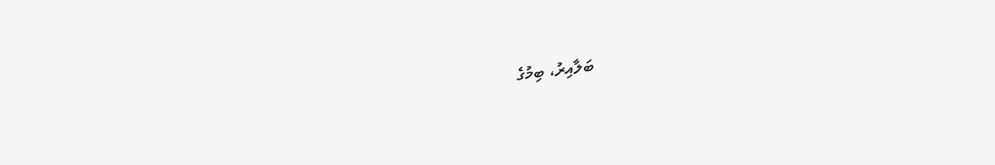ބަލާއިރު، ބިމުގެ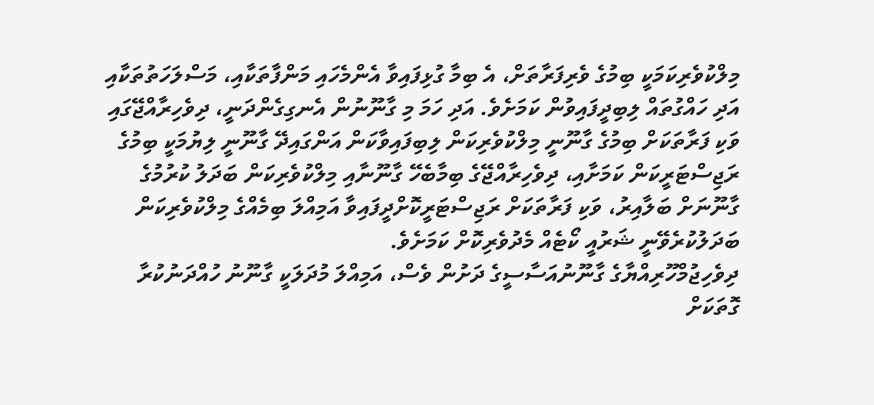މިލްކުވެރިކަމަކީ ބިމުގެ ވެރިފަރާތަށް، އެ ބިމާ ގުޅިފައިވާ އެންމެހައި މަންފާތަކާއި، މަސްލަހަތުތަކާއި އަދި ހައްގުތައް ލިބިދީފައިވުން ކަމަށެވެ. އަދި ހަމަ މި ގާނޫނުން އެނގިގެންދަނީ، ދިވެހިރާއްޖޭގައި ވަކި ފަރާތަކަށް ބިމުގެ ގާނޫނީ މިލްކުވެރިކަން ލިބިފައިވާކަން އަންގައިދޭ ގާނޫނީ ލިޔުމަކީ ބިމުގެ ރަޖިސްޓަރީކަން ކަމަށާއި، ދިވެހިރާއްޖޭގެ ބިމާބެހޭ ގާނޫނާއި މިލްކުވެރިކަން ބަދަލު ކުރުމުގެ ގާނޫނަށް ބަލާއިރު، ވަކި ފަރާތަކަށް ރަޖިސްޓަރީކޮށްދީފައިވާ އަމިއްލަ ބިމެއްގެ މިލްކުވެރިކަން ބަދަލުކުރެވޭނީ ޝަރުއީ ކޯޓެއް މެދުވެރިކޮށް ކަމަށެވެ.
ދިވެހިޖުމްހޫރިއްޔާގެ ގާނޫނުއަސާސީގެ ދަށުން ވެސް، އަމިއްލަ މުދަލަކީ ގާނޫނު ހުއްދަނުކުރާ ގޮތަކަށް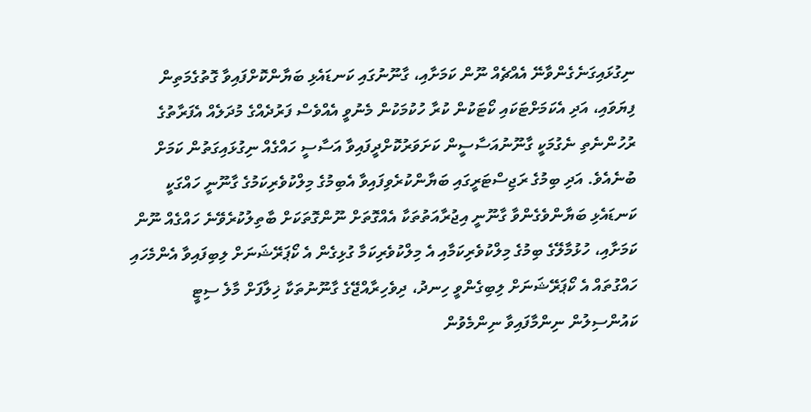ނިގުޅައިގަނެގެންވާނޭ އެއްޗެއް ނޫން ކަމަށާއި، ގާނޫނުގައި ކަނޑައެޅި ބަޔާންކޮށްފައިވާ ގޮތުގެމަތިން ފިޔަވައި، އަދި އެކަމަށްޓަކައި ކޯޓަކުން ކުރާ ހުކުމަކުން މެނުވީ އެއްވެސް ފަރުދެއްގެ މުދަލެއް އެފަރާތުގެ ރުހުންނެތި ނެގުމަކީ ގާނޫނުއަސާސީން ކަށަވަރުކޮށްދީފައިވާ އަސާސީ ހައްގެއް ނިގުޅައިގަތުން ކަމަށް ބުނެއެވެ. އަދި ބިމުގެ ރަޖިސްޓަރީގައި ބަޔާންކުރެވިފައިވާ އެބިމުގެ މިލްކުވެރިކަމުގެ ގާނޫނީ ހައްގަކީ ކަނޑައެޅި ބަޔާންވެގެންވާ ގާނޫނީ އިޖުރާއަތުތަކާ އެއްގޮތަށް ނޫންގޮތަކަށް ބާތިލުކުރެވޭނެ ހައްގެއް ނޫން ކަމަށާއި، ހުޅުމާލޭގެ ބިމުގެ މިލްކުވެރިކަމާއި އެ މިލްކުވެރިކަމާ ގުޅިގެން އެ ކޯޕަރޭޝަނަށް ލިބިފައިވާ އެންމެހައި ހައްގުތައް އެ ކޯޕަރޭޝަނަށް ލިބިގެންވީ ހިނދު، ދިވެހިރާއްޖޭގެ ގާނޫނުތަކާ ޚިލާފަށް މާލެ ސިޓީ ކައުންސިލުން ނިންމާފައިވާ ނިންމެވުން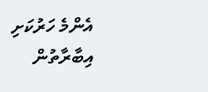އެންމެ ހަރުކަށި އިބާރާތުން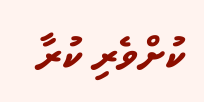ކުށްވެރި ކުރާ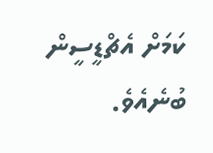ކަމަށް އެޗްޑީސީން ބުނެއެވެ.